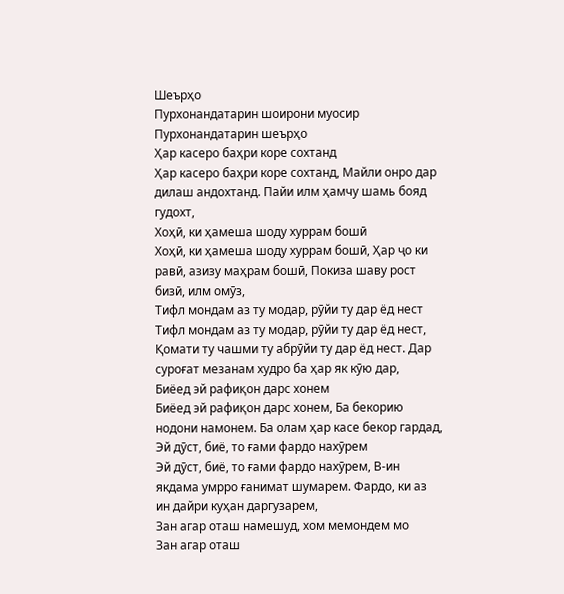Шеърҳо
Пурхонандатарин шоирони муосир
Пурхонандатарин шеърҳо
Ҳар касеро баҳри коре сохтанд
Ҳар касеро баҳри коре сохтанд, Майли онро дар дилаш андохтанд. Пайи илм ҳамчу шамь бояд гудохт,
Хоҳӣ, ки ҳамеша шоду хуррам бошӣ
Хоҳӣ, ки ҳамеша шоду хуррам бошӣ, Ҳар ҷо ки равӣ, азизу маҳрам бошӣ, Покиза шаву рост бизӣ, илм омӯз,
Тифл мондам аз ту модар, рӯйи ту дар ёд нест
Тифл мондам аз ту модар, рӯйи ту дар ёд нест, Қомати ту чашми ту абрӯйи ту дар ёд нест. Дар суроғат мезанам худро ба ҳар як кӯю дар,
Биёед эй рафиқон дарс хонем
Биёед эй рафиқон дарс хонем, Ба бекорию нодони намонем. Ба олам ҳар касе бекор гардад,
Эй дӯст, биё, то ғами фардо нахӯрем
Эй дӯст, биё, то ғами фардо нахӯрем, В-ин якдама умрро ғанимат шумарем. Фардо, ки аз ин дайри куҳан даргузарем,
Зан агар оташ намешуд, хом мемондем мо
Зан агар оташ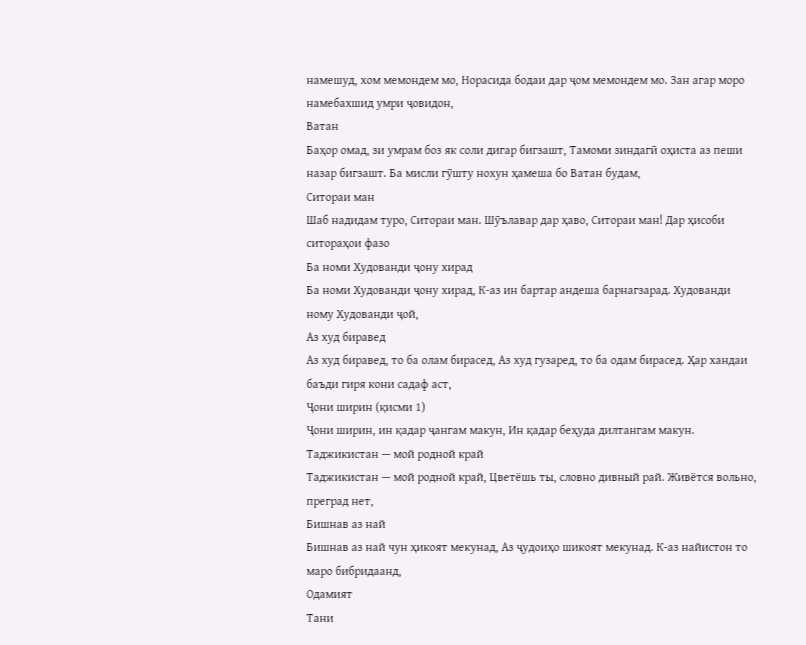намешуд, хом мемондем мо, Норасида бодаи дар ҷом мемондем мо. Зан агар моро намебахшид умри ҷовидон,
Ватан
Баҳор омад, зи умрам боз як соли дигар бигзашт, Тамоми зиндагӣ оҳиста аз пеши назар бигзашт. Ба мисли гӯшту нохун ҳамеша бо Ватан будам,
Ситораи ман
Шаб надидам туро, Ситораи ман. Шӯълавар дар ҳаво, Ситораи ман! Дар ҳисоби ситораҳои фазо
Ба номи Худованди ҷону хирад
Ба номи Худованди ҷону хирад, К-аз ин бартар андеша барнагзарад. Худованди ному Худованди ҷой,
Аз худ биравед
Аз худ биравед, то ба олам бирасед, Аз худ гузаред, то ба одам бирасед. Ҳар хандаи баъди гиря кони садаф аст,
Ҷони ширин (қисми 1)
Ҷони ширин, ин қадар ҷангам макун, Ин қадар беҳуда дилтангам макун.
Таджикистан — мой родной край
Таджикистан — мой родной край, Цветёшь ты, словно дивный рай. Живётся вольно, преград нет,
Бишнав аз най
Бишнав аз най чун ҳикоят мекунад, Аз ҷудоиҳо шикоят мекунад. К-аз найистон то маро бибридаанд,
Одамият
Тани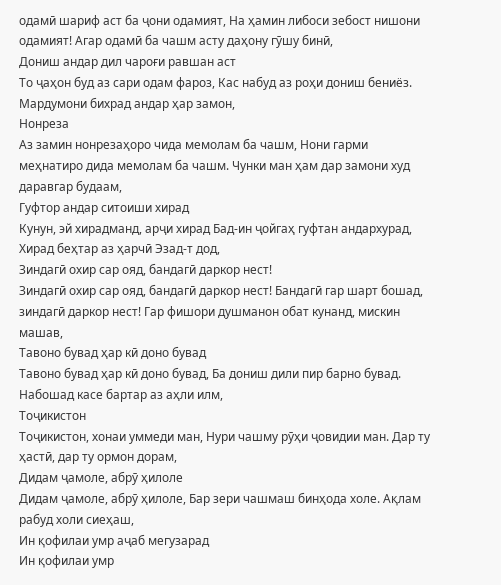одамӣ шариф аст ба ҷони одамият, На ҳамин либоси зебост нишони одамият! Агар одамӣ ба чашм асту даҳону гӯшу бинӣ,
Дониш андар дил чароғи равшан аст
То ҷаҳон буд аз сари одам фароз, Кас набуд аз роҳи дониш бениёз. Мардумони бихрад андар ҳар замон,
Нонреза
Аз замин нонрезаҳоро чида мемолам ба чашм, Нони гарми меҳнатиро дида мемолам ба чашм. Чунки ман ҳам дар замони худ даравгар будаам,
Гуфтор андар ситоиши хирад
Кунун, эй хирадманд, арҷи хирад Бад-ин ҷойгаҳ гуфтан андархурад, Хирад беҳтар аз ҳарчӣ Эзад-т дод,
Зиндагӣ охир сар ояд, бандагӣ даркор нест!
Зиндагӣ охир сар ояд, бандагӣ даркор нест! Бандагӣ гар шарт бошад, зиндагӣ даркор нест! Гар фишори душманон обат кунанд, мискин машав,
Тавоно бувад ҳар кӣ доно бувад
Тавоно бувад ҳар кӣ доно бувад, Ба дониш дили пир барно бувад. Набошад касе бартар аз аҳли илм,
Тоҷикистон
Тоҷикистон, хонаи уммеди ман, Нури чашму рӯҳи ҷовидии ман. Дар ту ҳастӣ, дар ту ормон дорам,
Дидам ҷамоле, абрӯ ҳилоле
Дидам ҷамоле, абрӯ ҳилоле, Бар зери чашмаш бинҳода холе. Ақлам рабуд холи сиеҳаш,
Ин қофилаи умр аҷаб мегузарад
Ин қофилаи умр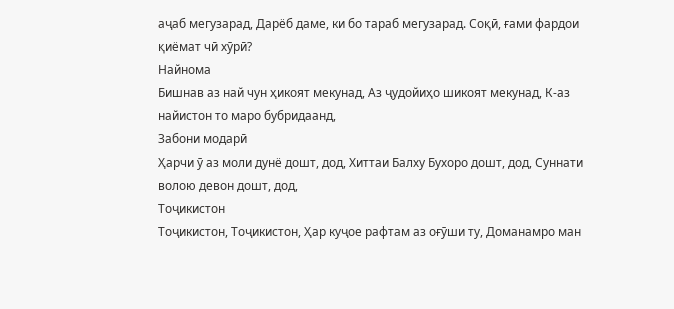аҷаб мегузарад, Дарёб даме, ки бо тараб мегузарад. Соқӣ, ғами фардои қиёмат чӣ хӯрӣ?
Найнома
Бишнав аз най чун ҳикоят мекунад, Аз ҷудойиҳо шикоят мекунад, К-аз найистон то маро бубридаанд,
Забони модарӣ
Ҳарчи ӯ аз моли дунё дошт, дод, Хиттаи Балху Бухоро дошт, дод, Суннати волою девон дошт, дод,
Тоҷикистон
Тоҷикистон, Тоҷикистон, Ҳар куҷое рафтам аз оғӯши ту, Доманамро ман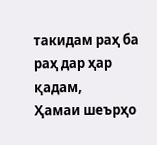такидам раҳ ба раҳ дар ҳар қадам,
Ҳамаи шеърҳо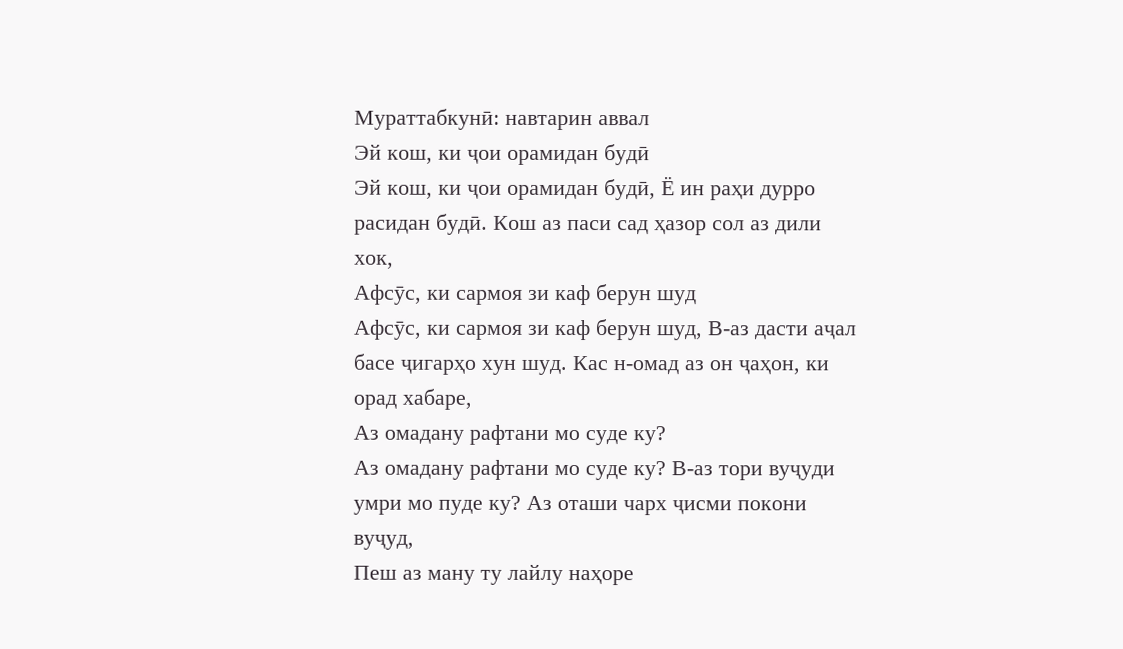Мураттабкунӣ: навтарин аввал
Эй кош, ки ҷои орамидан будӣ
Эй кош, ки ҷои орамидан будӣ, Ё ин раҳи дурро расидан будӣ. Кош аз паси сад ҳазор сол аз дили хок,
Афсӯс, ки сармоя зи каф берун шуд
Афсӯс, ки сармоя зи каф берун шуд, В-аз дасти аҷал басе ҷигарҳо хун шуд. Кас н-омад аз он ҷаҳон, ки орад хабаре,
Аз омадану рафтани мо суде ку?
Аз омадану рафтани мо суде ку? В-аз тори вуҷуди умри мо пуде ку? Аз оташи чарх ҷисми покони вуҷуд,
Пеш аз ману ту лайлу наҳоре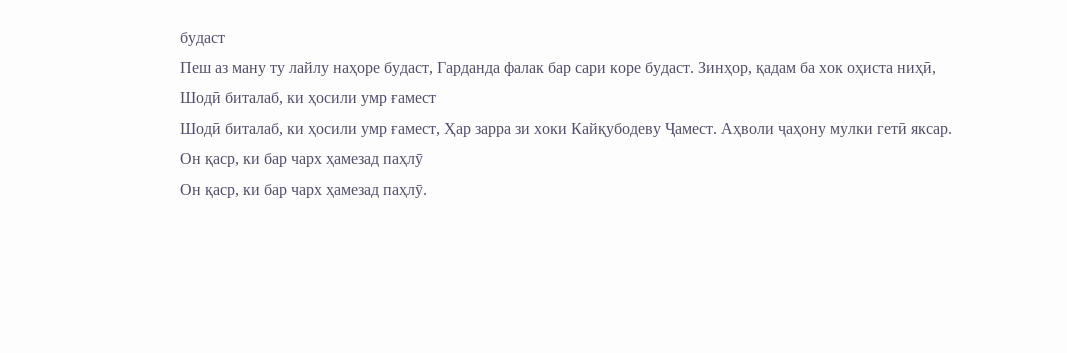будаст
Пеш аз ману ту лайлу наҳоре будаст, Гарданда фалак бар сари коре будаст. Зинҳор, қадам ба хок оҳиста ниҳӣ,
Шодӣ биталаб, ки ҳосили умр ғамест
Шодӣ биталаб, ки ҳосили умр ғамест, Ҳар зарра зи хоки Кайқубодеву Ҷамест. Аҳволи ҷаҳону мулки гетӣ яксар.
Он қаср, ки бар чарх ҳамезад паҳлӯ
Он қаср, ки бар чарх ҳамезад паҳлӯ.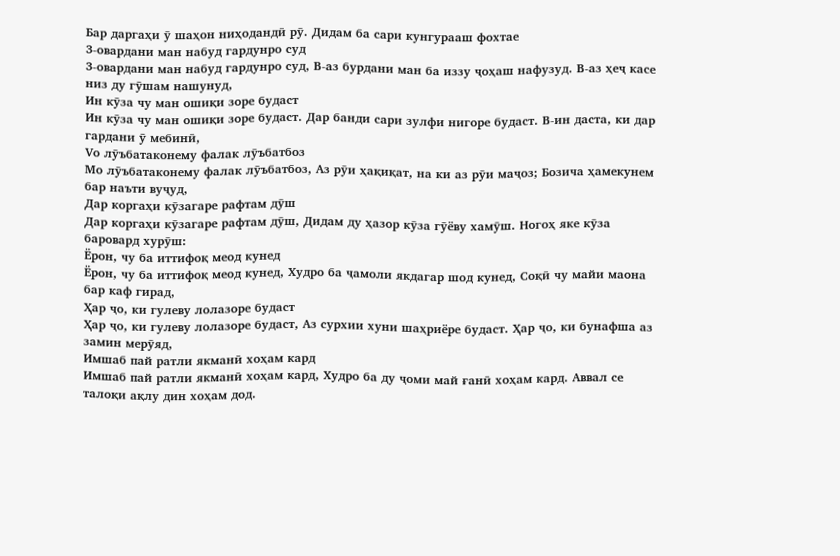Бар даргаҳи ӯ шаҳон ниҳодандӣ рӯ. Дидам ба сари кунгурааш фохтае
3-овардани ман набуд гардунро суд
3-овардани ман набуд гардунро суд, В-aз бурдани ман ба иззу ҷоҳаш нафузуд. В-аз ҳеҷ касе низ ду гӯшам нашунуд,
Ин кӯза чу ман ошиқи зоре будаст
Ин кӯза чу ман ошиқи зоре будаст. Дар банди сари зулфи нигоре будаст. В-ин даста, ки дар гардани ӯ мебинӣ,
Vо лӯъбатаконему фалак лӯъбатбоз
Мо лӯъбатаконему фалак лӯъбатбоз, Аз рӯи ҳақиқат, на ки аз рӯи маҷоз; Бозича ҳамекунем бар наъти вуҷуд,
Дар коргаҳи кӯзагаре рафтам дӯш
Дар коргаҳи кӯзагаре рафтам дӯш, Дидам ду ҳазор кӯза гӯёву хамӯш. Ногоҳ яке кӯза баровард хурӯш:
Ёрон, чу ба иттифоқ меод кунед
Ёрон, чу ба иттифоқ меод кунед, Худро ба ҷамоли якдагар шод кунед, Соқӣ чу майи маона бар каф гирад,
Ҳар ҷо, ки гулеву лолазоре будаст
Ҳар ҷо, ки гулеву лолазоре будаст, Аз сурхии хуни шаҳриёре будаст. Ҳар ҷо, ки бунафша аз замин мерӯяд,
Имшаб пай ратли якманӣ хоҳам кард
Имшаб пай ратли якманӣ хоҳам кард, Худро ба ду ҷоми май ғанӣ хоҳам кард. Аввал се талоқи ақлу дин хоҳам дод.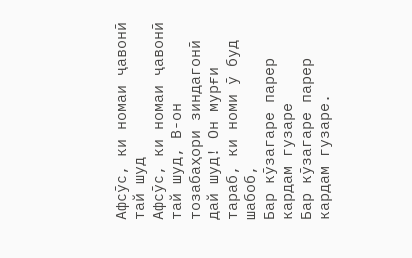Афсӯс, ки номаи ҷавонӣ тай шуд
Афсӯс, ки номаи ҷавонӣ тай шуд, В-он тозабаҳори зиндагонӣ дай шуд! Он мурғи тараб, ки номи ӯ буд шабоб,
Бар кӯзагаре парер кардам гузаре
Бар кӯзагаре парер кардам гузаре.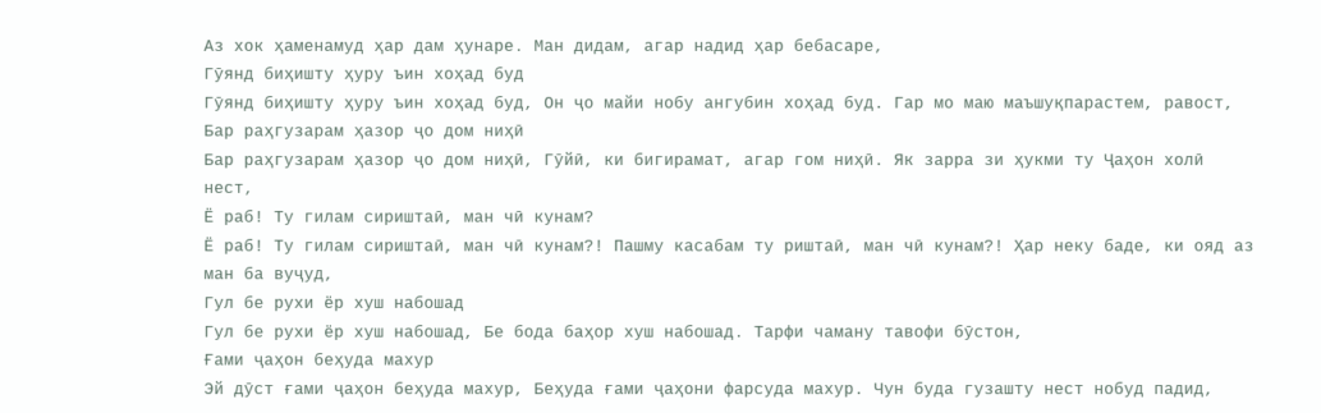Аз хок ҳаменамуд ҳар дам ҳунаре. Ман дидам, агар надид ҳар бебасаре,
Гӯянд биҳишту ҳуру ъин хоҳад буд
Гӯянд биҳишту ҳуру ъин хоҳад буд, Он ҷо майи нобу ангубин хоҳад буд. Гар мо маю маъшуқпарастем, равост,
Бар раҳгузарам ҳазор ҷо дом ниҳӣ
Бар раҳгузарам ҳазор ҷо дом ниҳӣ, Гӯйӣ, ки бигирамат, агар гом ниҳӣ. Як зарра зи ҳукми ту Ҷаҳон холӣ нест,
Ё раб! Ту гилам сириштаӣ, ман чӣ кунам?
Ё раб! Ту гилам сириштаӣ, ман чӣ кунам?! Пашму касабам ту риштаӣ, ман чӣ кунам?! Ҳар неку баде, ки ояд аз ман ба вуҷуд,
Гул бе рухи ёр хуш набошад
Гул бе рухи ёр хуш набошад, Бе бода баҳор хуш набошад. Тарфи чаману тавофи бӯстон,
Ғами ҷаҳон беҳуда махур
Эй дӯст ғами ҷаҳон беҳуда махур, Беҳуда ғами ҷаҳони фарсуда махур. Чун буда гузашту нест нобуд падид,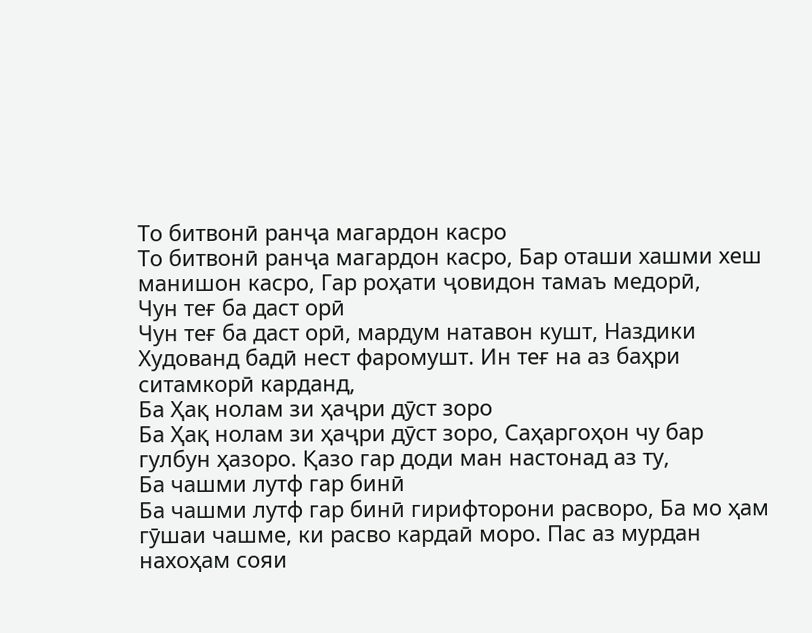То битвонӣ ранҷа магардон касро
То битвонӣ ранҷа магардон касро, Бар оташи хашми хеш манишон касро, Гар роҳати ҷовидон тамаъ медорӣ,
Чун теғ ба даст орӣ
Чун теғ ба даст орӣ, мардум натавон кушт, Наздики Худованд бадӣ нест фаромушт. Ин теғ на аз баҳри ситамкорӣ карданд,
Ба Ҳақ нолам зи ҳаҷри дӯст зоро
Ба Ҳақ нолам зи ҳаҷри дӯст зоро, Саҳаргоҳон чу бар гулбун ҳазоро. Қазо гар доди ман настонад аз ту,
Ба чашми лутф гар бинӣ
Ба чашми лутф гар бинӣ гирифторони расворо, Ба мо ҳам гӯшаи чашме, ки расво кардаӣ моро. Пас аз мурдан нахоҳам сояи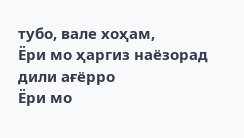тубо, вале хоҳам,
Ёри мо ҳаргиз наёзорад дили ағёрро
Ёри мо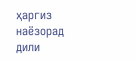ҳаргиз наёзорад дили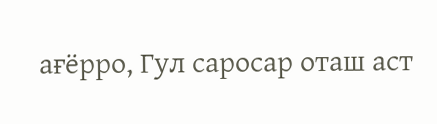ағёрро, Гул саросар оташ аст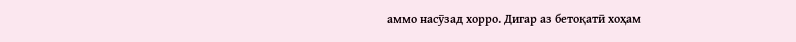аммо насӯзад хорро. Дигар аз бетоқатӣ хоҳам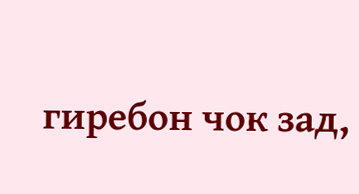гиребон чок зад,